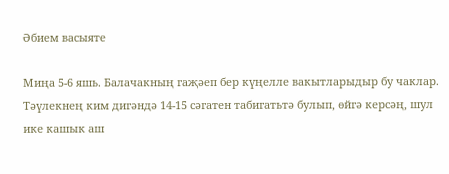Әбием васыяте

Миңа 5-6 яшь. Балачакның гаҗәеп бер күңелле вакытларыдыр бу чаклар. Тәүлекнең ким дигәндә 14-15 сәгатен табигатьтә булып, өйгә керсәң, шул ике кашык аш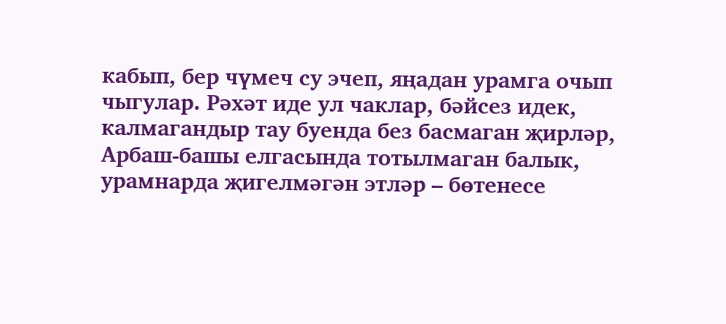кабып, бер чүмеч су эчеп, яңадан урамга очып чыгулар. Рәхәт иде ул чаклар, бәйсез идек, калмагандыр тау буенда без басмаган җирләр, Арбаш-башы елгасында тотылмаган балык, урамнарда җигелмәгән этләр – бөтенесе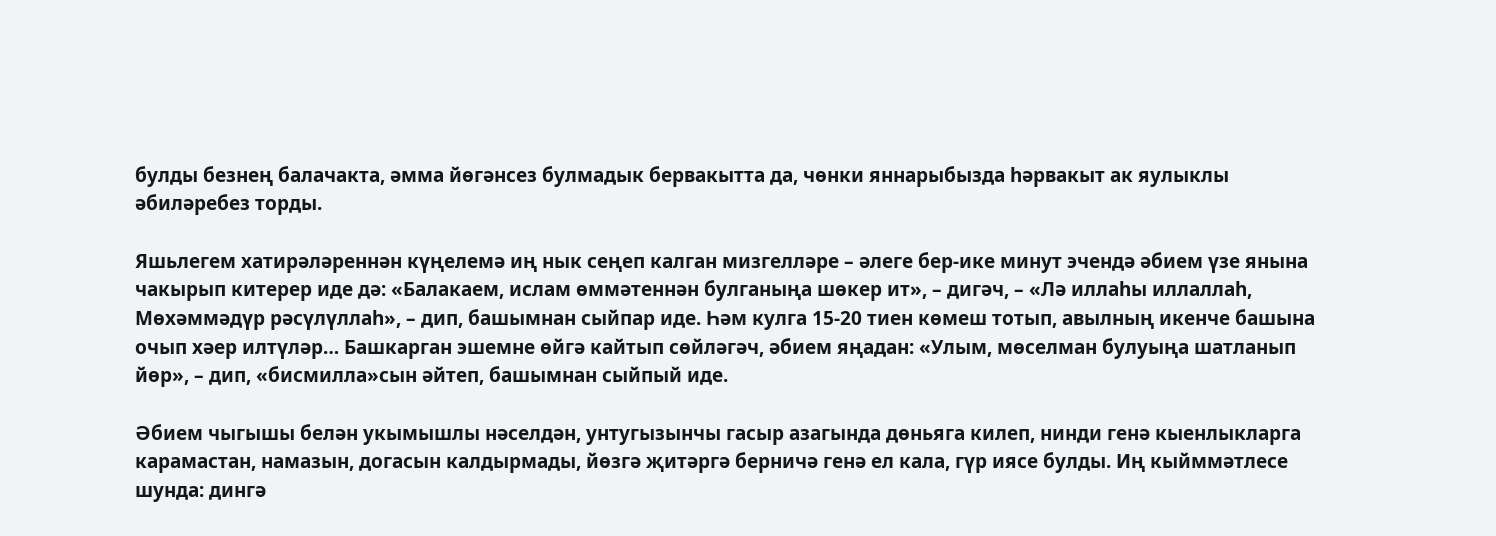булды безнең балачакта, әмма йөгәнсез булмадык бервакытта да, чөнки яннарыбызда һәрвакыт ак яулыклы әбиләребез торды.

Яшьлегем хатирәләреннән күңелемә иң нык сеңеп калган мизгелләре – әлеге бер-ике минут эчендә әбием үзе янына чакырып китерер иде дә: «Балакаем, ислам өммәтеннән булганыңа шөкер ит», – дигәч, – «Лә иллаһы иллаллаһ, Мөхәммәдүр рәсүлүллаһ», – дип, башымнан сыйпар иде. Һәм кулга 15-20 тиен көмеш тотып, авылның икенче башына очып хәер илтүләр… Башкарган эшемне өйгә кайтып сөйләгәч, әбием яңадан: «Улым, мөселман булуыңа шатланып йөр», – дип, «бисмилла»сын әйтеп, башымнан сыйпый иде.

Әбием чыгышы белән укымышлы нәселдән, унтугызынчы гасыр азагында дөньяга килеп, нинди генә кыенлыкларга карамастан, намазын, догасын калдырмады, йөзгә җитәргә берничә генә ел кала, гүр иясе булды. Иң кыйммәтлесе шунда: дингә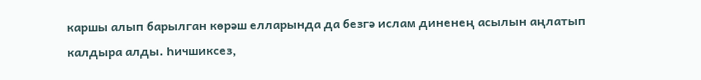каршы алып барылган көрәш елларында да безгә ислам диненең асылын аңлатып калдыра алды. Һичшиксез,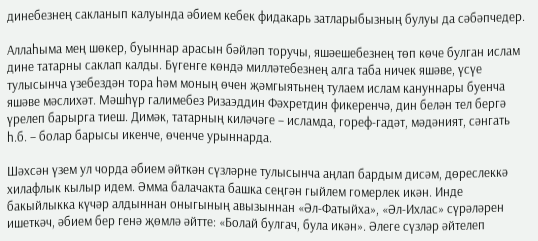динебезнең сакланып калуында әбием кебек фидакарь затларыбызның булуы да сәбәпчедер.

Аллаһыма мең шөкер, буыннар арасын бәйләп торучы, яшәешебезнең төп көче булган ислам дине татарны саклап калды. Бүгенге көндә милләтебезнең алга таба ничек яшәве, үсүе тулысынча үзебездән тора һәм моның өчен җәмгыятьнең тулаем ислам кануннары буенча яшәве мәслихәт. Мәшһүр галимебез Ризаэддин Фәхретдин фикеренчә, дин белән тел бергә үрелеп барырга тиеш. Димәк, татарның киләчәге – исламда, гореф-гадәт, мәдәният, сәнгать һ.б. – болар барысы икенче, өченче урыннарда.

Шәхсән үзем ул чорда әбием әйткән сүзләрне тулысынча аңлап бардым дисәм, дөреслеккә хилафлык кылыр идем. Әмма балачакта башка сеңгән гыйлем гомерлек икән. Инде бакыйлыкка күчәр алдыннан оныгының авызыннан «Әл-Фатыйха», «Әл-Ихлас» сүрәләрен ишеткәч, әбием бер генә җөмлә әйтте: «Болай булгач, була икән». Әлеге сүзләр әйтелеп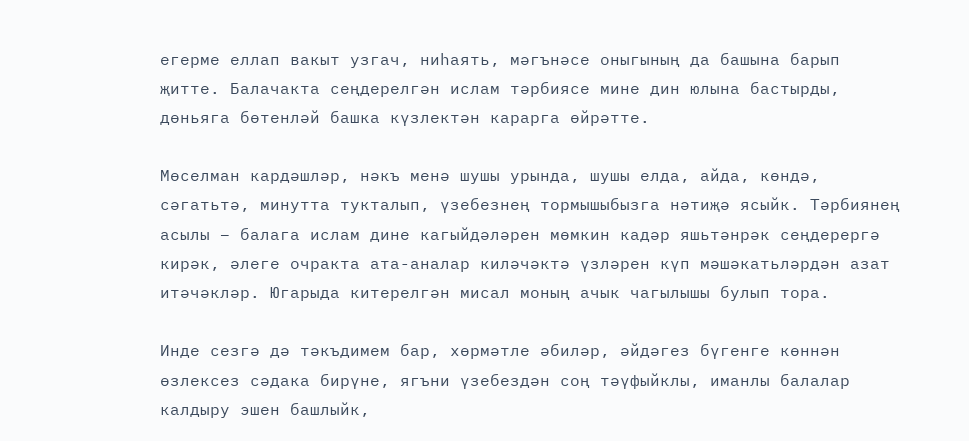егерме еллап вакыт узгач, ниһаять, мәгънәсе оныгының да башына барып җитте. Балачакта сеңдерелгән ислам тәрбиясе мине дин юлына бастырды, дөньяга бөтенләй башка күзлектән карарга өйрәтте.

Мөселман кардәшләр, нәкъ менә шушы урында, шушы елда, айда, көндә, сәгатьтә, минутта тукталып, үзебезнең тормышыбызга нәтиҗә ясыйк. Тәрбиянең асылы – балага ислам дине кагыйдәләрен мөмкин кадәр яшьтәнрәк сеңдерергә кирәк, әлеге очракта ата-аналар киләчәктә үзләрен күп мәшәкатьләрдән азат итәчәкләр. Югарыда китерелгән мисал моның ачык чагылышы булып тора.

Инде сезгә дә тәкъдимем бар, хөрмәтле әбиләр, әйдәгез бүгенге көннән өзлексез сәдака бирүне, ягъни үзебездән соң тәүфыйклы, иманлы балалар калдыру эшен башлыйк,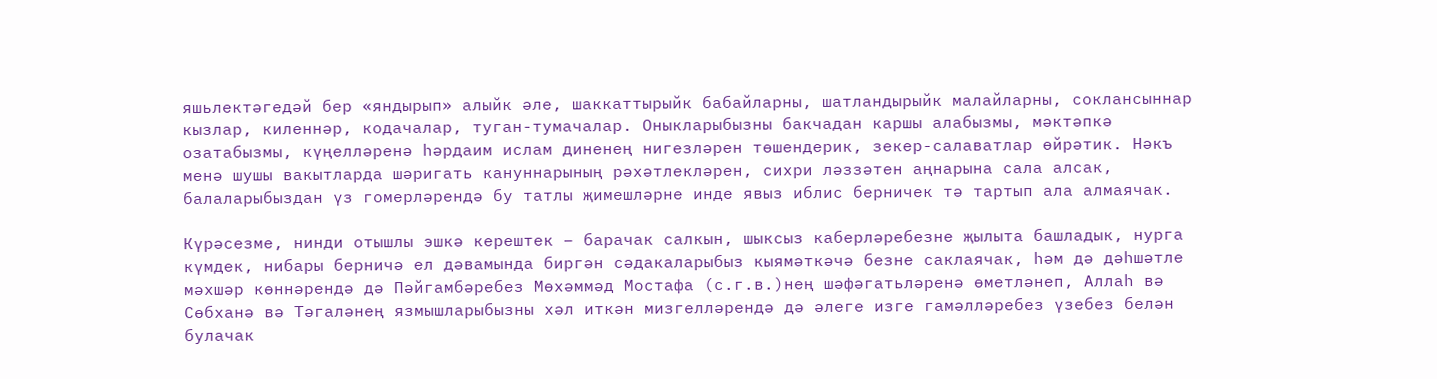яшьлектәгедәй бер «яндырып» алыйк әле, шаккаттырыйк бабайларны, шатландырыйк малайларны, соклансыннар кызлар, киленнәр, кодачалар, туган-тумачалар. Оныкларыбызны бакчадан каршы алабызмы, мәктәпкә озатабызмы, күңелләренә һәрдаим ислам диненең нигезләрен төшендерик, зекер-салаватлар өйрәтик. Нәкъ менә шушы вакытларда шәригать кануннарының рәхәтлекләрен, сихри ләззәтен аңнарына сала алсак, балаларыбыздан үз гомерләрендә бу татлы җимешләрне инде явыз иблис берничек тә тартып ала алмаячак.

Күрәсезме, нинди отышлы эшкә керештек – барачак салкын, шыксыз каберләребезне җылыта башладык, нурга күмдек, нибары берничә ел дәвамында биргән сәдакаларыбыз кыямәткәчә безне саклаячак, һәм дә дәһшәтле мәхшәр көннәрендә дә Пәйгамбәребез Мөхәммәд Мостафа (с.г.в.)нең шәфәгатьләренә өметләнеп, Аллаһ вә Сөбханә вә Тәгаләнең язмышларыбызны хәл иткән мизгелләрендә дә әлеге изге гамәлләребез үзебез белән булачак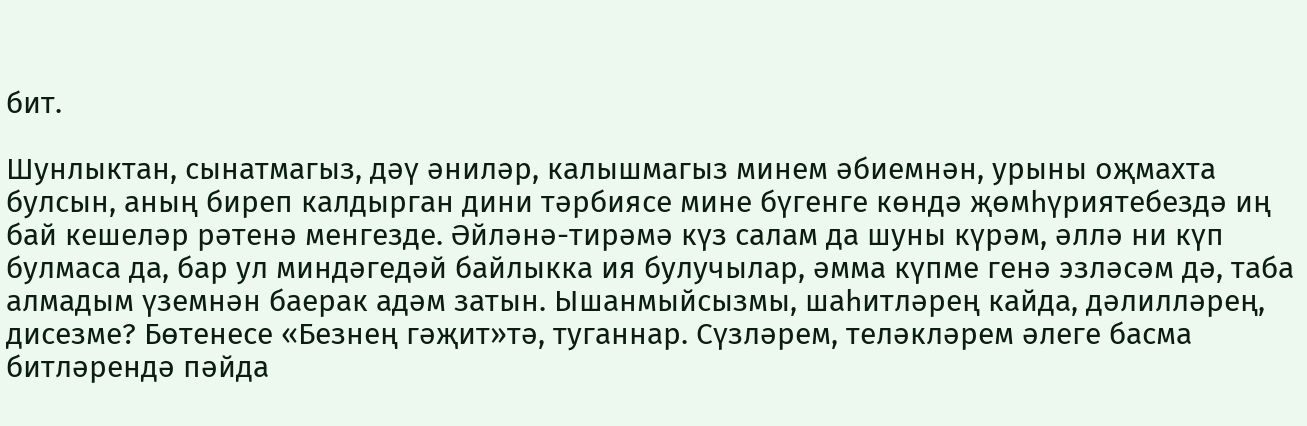бит.

Шунлыктан, сынатмагыз, дәү әниләр, калышмагыз минем әбиемнән, урыны оҗмахта булсын, аның биреп калдырган дини тәрбиясе мине бүгенге көндә җөмһүриятебездә иң бай кешеләр рәтенә менгезде. Әйләнә-тирәмә күз салам да шуны күрәм, әллә ни күп булмаса да, бар ул миндәгедәй байлыкка ия булучылар, әмма күпме генә эзләсәм дә, таба алмадым үземнән баерак адәм затын. Ышанмыйсызмы, шаһитләрең кайда, дәлилләрең, дисезме? Бөтенесе «Безнең гәҗит»тә, туганнар. Сүзләрем, теләкләрем әлеге басма битләрендә пәйда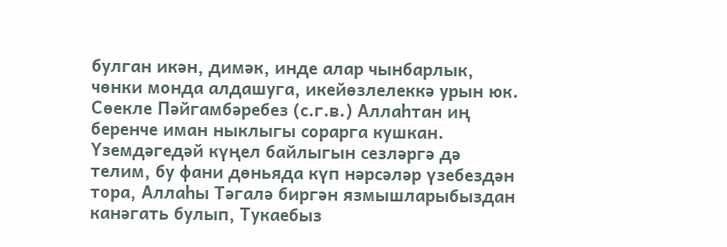булган икән, димәк, инде алар чынбарлык, чөнки монда алдашуга, икейөзлелеккә урын юк. Сөекле Пәйгамбәребез (с.г.в.) Аллаһтан иң беренче иман ныклыгы сорарга кушкан. Үземдәгедәй күңел байлыгын сезләргә дә телим, бу фани дөньяда күп нәрсәләр үзебездән тора, Аллаһы Тәгалә биргән язмышларыбыздан канәгать булып, Тукаебыз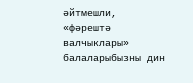әйтмешли, «фәрештә валчыклары» балаларыбызны дин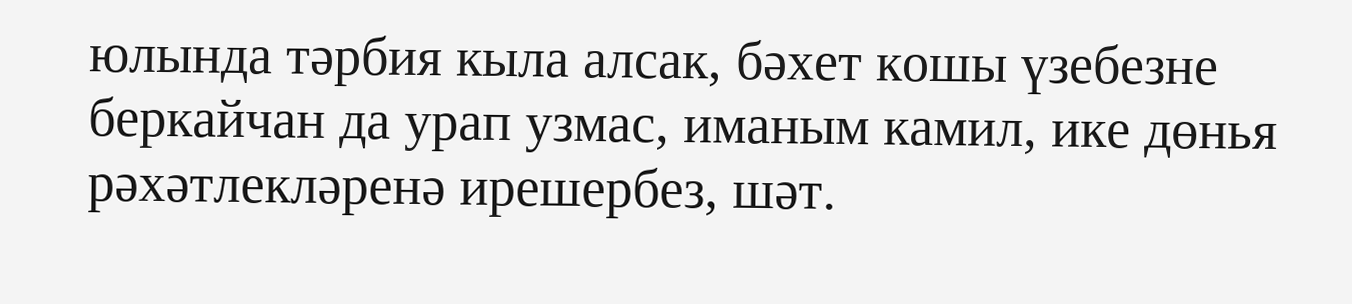юлында тәрбия кыла алсак, бәхет кошы үзебезне беркайчан да урап узмас, иманым камил, ике дөнья рәхәтлекләренә ирешербез, шәт.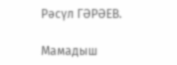Рәсүл ГӘРӘЕВ.

Мамадыш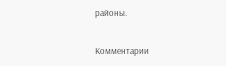районы.

Комментарии